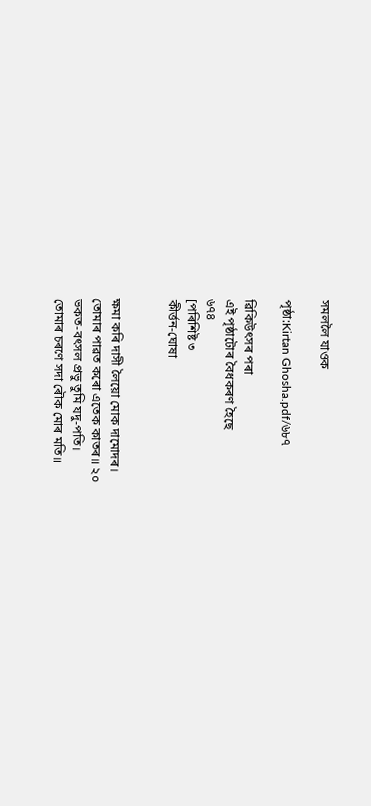সমললৈ যাওক

পৃষ্ঠা:Kirtan Ghosha.pdf/৬৮৭

ৱিকিউৎসৰ পৰা
এই পৃষ্ঠাটোৰ বৈধকৰণ হৈছে
৬৭৪
[পৰিশিষ্ট ৩
কীৰ্ত্তন-ঘোষা


ক্ষমা কৰি দাসী লৈয়ো মোক দামোদৰ।
তোমাৰ পাৱত কৰো এতেক কাতৰ॥ ২০
ভকত-বৎসল প্ৰভু তুমি যদু-পতি।
তোমাৰ চৰণে সদা ৰৌক মোৰ মতি॥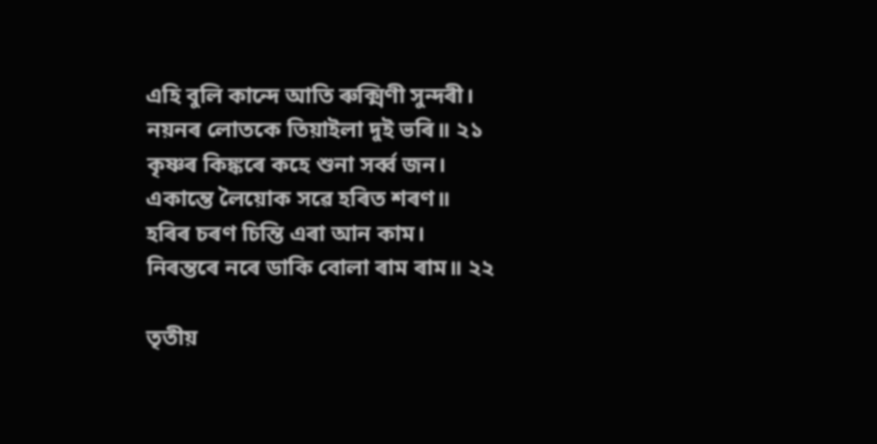এহি বুলি কান্দে আতি ৰুক্মিণী সুন্দৰী।
নয়নৰ লোতকে তিয়াইলা দুই ভৰি॥ ২১
কৃষ্ণৰ কিঙ্কৰে কহে শুনা সৰ্ব্ব জন।
একান্তে লৈয়োক সৱে হৰিত শৰণ॥
হৰিৰ চৰণ চিন্তি এৰা আন কাম।
নিৰন্তৰে নৰে ডাকি বোলা ৰাম ৰাম॥ ২২

তৃতীয়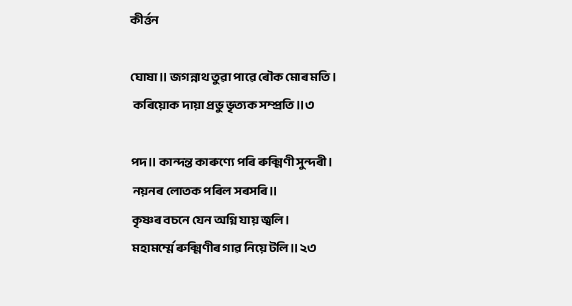কীৰ্ত্তন

ঘোষা॥ জগন্নাথ তুৱা পাৱে ৰৌক মোৰ মতি।
 কৰিয়োক দায়া প্ৰভু ভৃত্যক সম্প্ৰতি॥৩

পদ॥ কান্দন্ত কাৰুণ্যে পৰি ৰুক্মিণী সুন্দৰী।
 নয়নৰ লোতক পৰিল সৰসৰি॥
 কৃষ্ণৰ বচনে যেন অগ্নি যায় জ্বলি।
 মহামৰ্ম্মে ৰুক্মিণীৰ গাৱ নিয়ে টলি॥ ২৩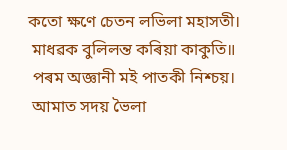কতো ক্ষণে চেতন লভিলা মহাসতী।
 মাধৱক বুলিলন্ত কৰিয়া কাকুতি॥
 পৰম অজ্ঞানী মই পাতকী নিশ্চয়।
 আমাত সদয় ভৈলা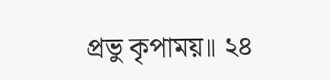প্ৰভু কৃপাময়॥ ২৪